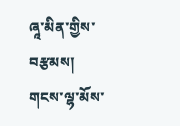ཞཱ་མིན་གྱིས་བརྩམས།
གངས་ལྷ་མོས་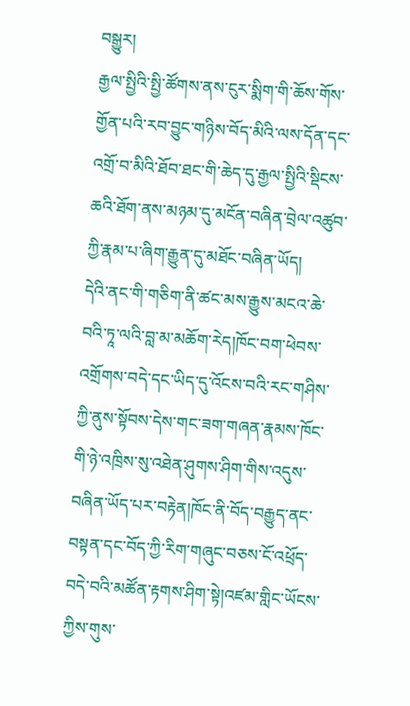བསྒྱུར།
རྒྱལ་སྤྱིའི་སྤྱི་ཚོགས་ནས་ངུར་སྨིག་གི་ཆོས་གོས་གྱོན་པའི་རབ་བྱུང་གཉིས་བོད་མིའི་ལས་དོན་དང་འགྲོ་བ་མིའི་ཐོབ་ཐང་གི་ཆེད་དུ་རྒྱལ་སྤྱིའི་སྡིངས་ཆའི་ཐོག་ནས་མཉམ་དུ་མངོན་བཞིན་བྲེལ་འཚུབ་ཀྱི་རྣམ་པ་ཞིག་རྒྱུན་དུ་མཐོང་བཞིན་ཡོད།
དེའི་ནང་གི་གཅིག་ནི་ཚང་མས་རྒྱུས་མངའ་ཆེ་བའི་ཏཱ་ལའི་བླ་མ་མཆོག་རེད།ཁོང་བག་ཕེབས་འགྲོགས་བདེ་དང་ཡིད་དུ་འོངས་བའི་རང་གཤིས་ཀྱི་ནུས་སྟོབས་དེས་གང་ཟག་གཞན་རྣམས་ཁོང་གི་ཉེ་འཁྲིས་སུ་འཐེན་ཤུགས་ཤིག་གིས་འདུས་བཞིན་ཡོད་པར་བརྟེན།ཁོང་ནི་བོད་བརྒྱུད་ནང་བསྟན་དང་བོད་ཀྱི་རིག་གཞུང་བཅས་ངོ་འཕྲོད་བདེ་བའི་མཚོན་རྟགས་ཤིག་སྟེ།འཛམ་གླིང་ཡོངས་ཀྱིས་གུས་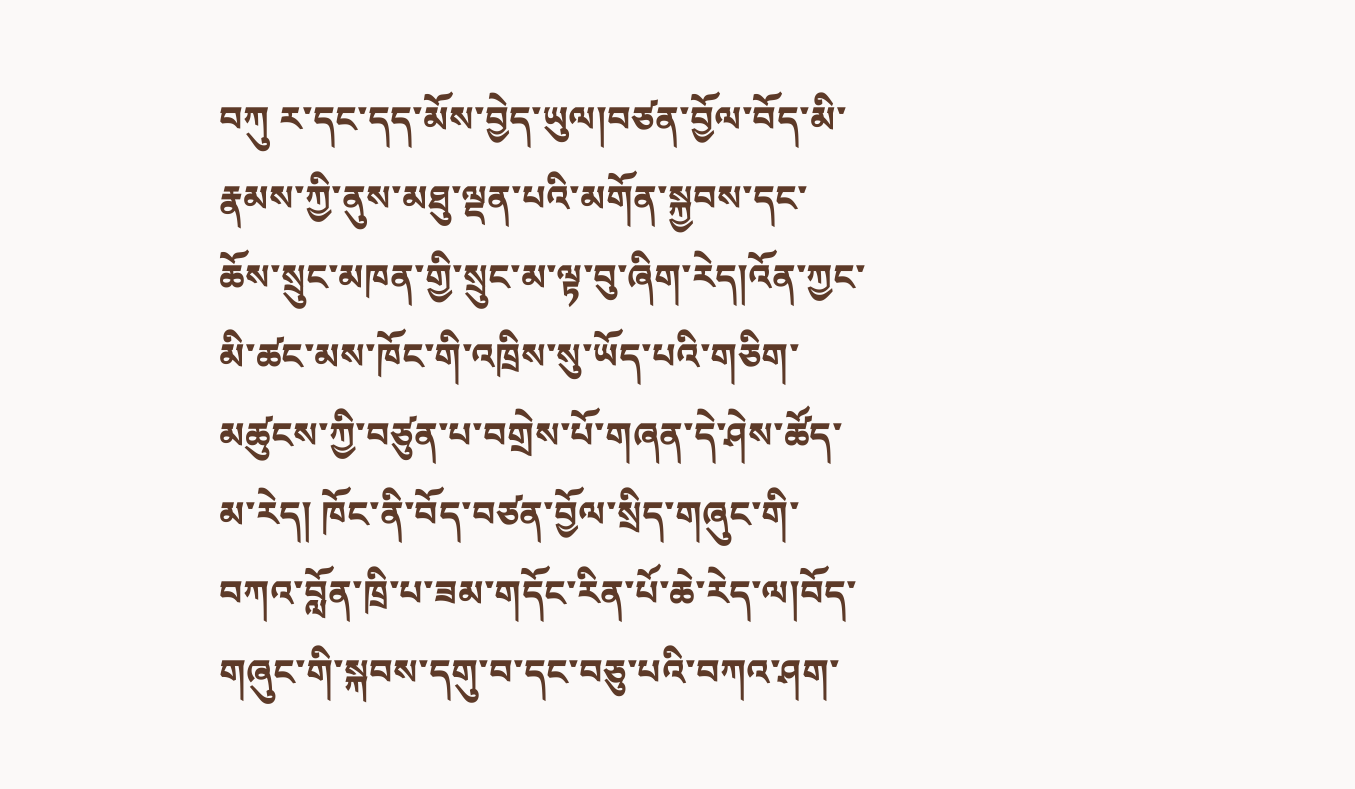བཀུ ར་དང་དད་མོས་བྱེད་ཡུལ།བཙན་བྱོལ་བོད་མི་རྣམས་ཀྱི་ནུས་མཐུ་ལྡན་པའི་མགོན་སྐྱབས་དང་ཆོས་སྲུང་མཁན་གྱི་སྲུང་མ་ལྟ་བུ་ཞིག་རེད།འོན་ཀྱང་མི་ཚང་མས་ཁོང་གི་འཁྲིས་སུ་ཡོད་པའི་གཅིག་མཚུངས་ཀྱི་བཙུན་པ་བགྲེས་པོ་གཞན་དེ་ཤེས་ཚོད་མ་རེད། ཁོང་ནི་བོད་བཙན་བྱོལ་སྲིད་གཞུང་གི་བཀའ་བློན་ཁྲི་པ་ཟམ་གདོང་རིན་པོ་ཆེ་རེད་ལ།བོད་གཞུང་གི་སྐབས་དགུ་བ་དང་བཅུ་པའི་བཀའ་ཤག་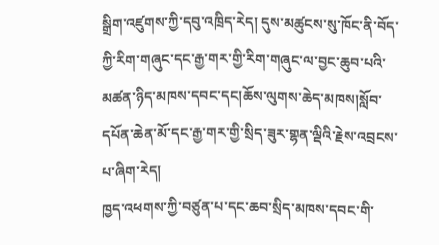སྒྲིག་འཛུགས་ཀྱི་དབུ་འཁྲིད་རེད། དུས་མཚུངས་སུ་ཁོང་ནི་བོད་ཀྱི་རིག་གཞུང་དང་རྒྱ་གར་གྱི་རིག་གཞུང་ལ་བྱང་ཆུབ་པའི་མཚན་ཉིད་མཁས་དབང་དང།ཆོས་ལུགས་ཆེད་མཁས།སློབ་དཔོན་ཆེན་མོ་དང་རྒྱ་གར་གྱི་སྲིད་ཟུར་གྷན་ལྡིའི་རྗེས་འབྲངས་པ་ཞིག་རེད།
ཁྱད་འཕགས་ཀྱི་བཙུན་པ་དང་ཆབ་སྲིད་མཁས་དབང་གི་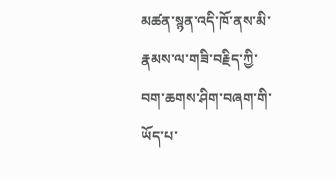མཚན་སྙན་འདི་ཁོ་ནས་མི་རྣམས་ལ་གཟི་བརྗིད་ཀྱི་བག་ཆགས་ཤིག་བཞག་གི་ཡོད་པ་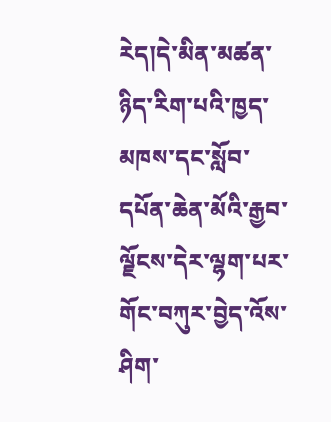རེད།དེ་མིན་མཚན་ཉིད་རིག་པའི་ཁྱད་མཁས་དང་སློབ་དཔོན་ཆེན་མོའི་རྒྱབ་ལྗོངས་དེར་ལྷག་པར་གོང་བཀུར་བྱེད་འོས་ཤིག་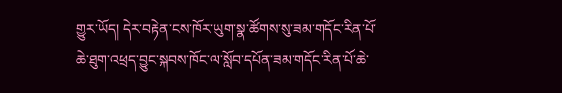གྱུར་ཡོད། དེར་བརྟེན་ངས་ཁོར་ཡུག་སྣ་ཚོགས་སུ་ཟམ་གདོང་རིན་པོ་ཆེ་ཐུག་འཕྲད་བྱུང་སྐབས་ཁོང་ལ་སློབ་དཔོན་ཟམ་གདོང་རིན་པོ་ཆེ་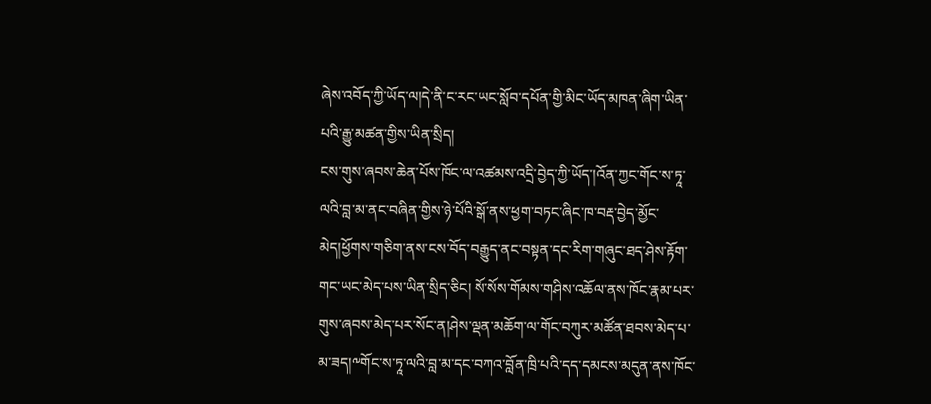ཞེས་འབོད་ཀྱི་ཡོད་ལ།དེ་ནི་ང་རང་ཡང་སློབ་དཔོན་གྱི་མིང་ཡོད་མཁན་ཞིག་ཡིན་པའི་རྒྱུ་མཚན་གྱིས་ཡིན་སྲིད།
ངས་གུས་ཞབས་ཆེན་པོས་ཁོང་ལ་འཚམས་འདྲི་བྱེད་ཀྱི་ཡོད་།འོན་ཀྱང་གོང་ས་ཏཱ་ལའི་བླ་མ་ནང་བཞིན་གྱིས་ཉེ་པོའི་སྒོ་ནས་ཕྱག་བཏང་ཞིང་ཁ་བརྡ་བྱེད་མྱོང་མེད།ཕྱོགས་གཅིག་ནས་ངས་བོད་བརྒྱུད་ནང་བསྟན་དང་རིག་གཞུང་ཐད་ཤེས་རྟོག་གང་ཡང་མེད་པས་ཡིན་སྲིད་ཅིང། སོ་སོས་གོམས་གཤིས་འཆོལ་ནས་ཁོང་རྣམ་པར་གུས་ཞབས་མེད་པར་སོང་ན།ཤེས་ལྡན་མཆོག་ལ་གོང་བཀུར་མཚོན་ཐབས་མེད་པ་མ་ཟད།༸གོང་ས་ཏཱ་ལའི་བླ་མ་དང་བཀའ་བློན་ཁྲི་པའི་དད་དམངས་མདུན་ནས་ཁོང་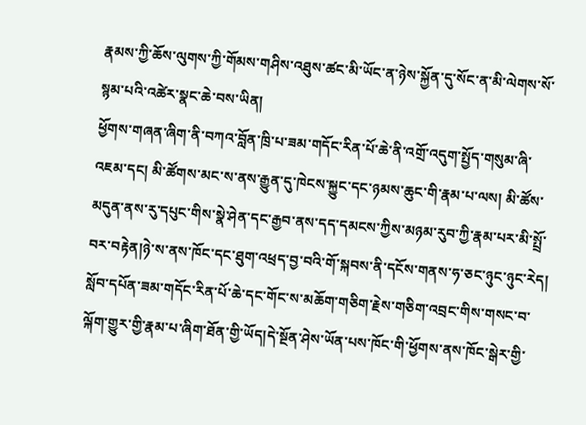རྣམས་ཀྱི་ཆོས་ལུགས་ཀྱི་གོམས་གཤིས་འཐུས་ཚང་མི་ཡོང་ན་ཉེས་སྐྱོན་དུ་སོང་ན་མི་ལེགས་སོ་སྙམ་པའི་འཚེར་སྣང་ཆེ་བས་ཡིན།
ཕྱོགས་གཞན་ཞིག་ནི་བཀའ་བློན་ཁྲི་པ་ཟམ་གདོང་རིན་པོ་ཆེ་ནི་འགྲོ་འདུག་སྤྱོད་གསུམ་ཞི་འཇམ་དང། མི་ཚོགས་མང་ས་ནས་རྒྱུན་དུ་ཁེངས་སྐྱུང་དང་ཉམས་ཆུང་གི་རྣམ་པ་ལས། མི་ཚོས་མདུན་ནས་རུ་དཔུང་གིས་སྣེ་ཤེན་དང་རྒྱབ་ནས་དད་དམངས་ཀྱིས་མཉམ་རུབ་ཀྱི་རྣམ་པར་མི་སྤྲོ་བར་བརྟེན།ཉེ་ས་ནས་ཁོང་དང་ཐུག་འཕྲད་བྱ་བའི་གོ་སྐབས་ནི་དངོས་གནས་ཧ་ཅང་ཉུང་ཉུང་རེད།
སློབ་དཔོན་ཟམ་གདོང་རིན་པོ་ཆེ་དང་གོང་ས་མཆོག་གཅིག་རྗེས་གཅིག་འབྲང་གིས་གསང་བ་ལྐོག་གྱུར་གྱི་རྣམ་པ་ཞིག་ཐོན་གྱི་ཡོད།དེ་སྔོན་ཤེས་ཡོན་པས་ཁོང་གི་ཕྱོགས་ནས་ཁོང་སྒེར་གྱི་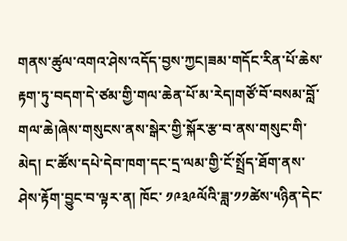གནས་ཚུལ་འགའ་ཤེས་འདོད་བྱས་ཀྱང།ཟམ་གདོང་རིན་པོ་ཆེས་རྟག་ཏུ་བདག་དེ་ཙམ་གྱི་གལ་ཆེན་པོ་མ་རེད།གཙོ་བོ་བསམ་བློ་གལ་ཆེ།ཞེས་གསུངས་ནས་སྒེར་གྱི་སྐོར་རྩ་བ་ནས་གསུང་གི་མེད། ང་ཚོས་དཔེ་དེབ་ཁག་དང་དྲ་ལམ་གྱི་ངོ་སྤྲོད་ཐོག་ནས་ཤེས་རྟོག་བྱུང་བ་ལྟར་ན། ཁོང་ ༡༩༣༩ལོའི་ཟླ་༡༡ཚེས་༥ཉིན་དེང་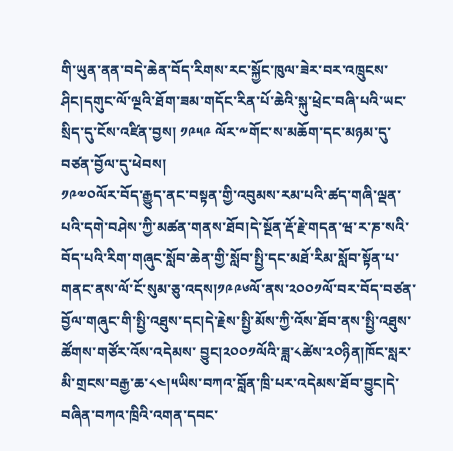གི་ཡུན་ནན་བདེ་ཆེན་བོད་རིགས་རང་སྐྱོང་ཁུལ་ཟེར་བར་འཁྲུངས་ཤིང།དགུང་ལོ་ལྔའི་ཐོག་ཟམ་གདོང་རིན་པོ་ཆེའི་སྐུ་ཕྲེང་བཞི་པའི་ཡང་སྲིད་དུ་ངོས་འཛིན་བྱས། ༡༩༥༩ ལོར་༸གོང་ས་མཆོག་དང་མཉམ་དུ་བཙན་བྱོལ་དུ་ཕེབས།
༡༩༧༠ལོར་བོད་རྒྱུད་ནང་བསྟན་གྱི་འབུམས་རམ་པའི་ཚད་གཞི་ལྡན་པའི་དགེ་བཤེས་ཀྱི་མཚན་གནས་ཐོབ།དེ་སྔོན་རྡོ་རྗེ་གདན་ཝ་ར་ཎ་སའི་བོད་པའི་རིག་གཞུང་སློབ་ཆེན་གྱི་སློབ་སྤྱི་དང་མཐོ་རིམ་སློབ་སྟོན་པ་གནང་ནས་ལོ་ངོ་སུམ་ཅུ་འདས།༡༩༩༦ལོ་ནས་༢༠༠༡ལོ་བར་བོད་བཙན་བྱོལ་གཞུང་གི་སྤྱི་འཐུས་དང།དེ་རྗེས་སྤྱི་མོས་ཀྱི་འོས་ཐོབ་ནས་སྤྱི་འཐུས་ཚོགས་གཙོར་འོས་འདེམས་ བྱུང།༢༠༠༡ལོའི་ཟླ་༨ཚེས་༢༠ཉིན།ཁོང་སླར་མི་གྲངས་བརྒྱ་ཆ་༨༤།༥ཡིས་བཀའ་བློན་ཁྲི་པར་འདེམས་ཐོབ་བྱུང།དེ་བཞིན་བཀའ་ཁྲིའི་འགན་དབང་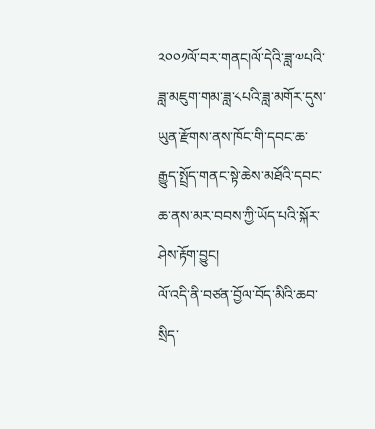༢༠༠༡ལོ་བར་གནང།ལོ་དེའི་ཟླ་༧པའི་ཟླ་མཇུག་གམ་ཟླ་༨པའི་ཟླ་མགོར་དུས་ཡུན་རྫོགས་ནས་ཁོང་གི་དབང་ཆ་རྒྱུད་སྤྲོད་གནང་སྟེ་ཆེས་མཐོའི་དབང་ཆ་ནས་མར་བབས་ཀྱི་ཡོད་པའི་སྐོར་ཤེས་རྟོག་བྱུང།
ལོ་འདི་ནི་བཙན་བྱོལ་བོད་མིའི་ཆབ་སྲིད་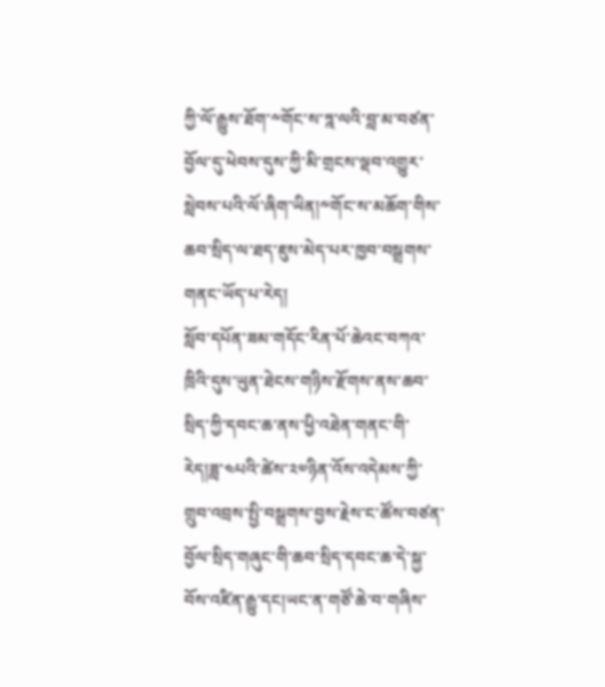ཀྱི་ལོ་རྒྱུས་ཐོག་༸གོང་ས་ཏྰ་ལའི་བླ་མ་བཙན་བྱོལ་དུ་ཕེབས་དུས་ཀྱི་མི་གྲངས་ལྡབ་འགྱུར་སླེབས་པའི་ལོ་ཞིག་ཡིན།༸གོང་ས་མཆོག་གིས་ཆབ་སྲིད་ལ་ཐད་ཇུས་མེད་པར་ཁྱབ་བསྒྲགས་གནང་ཡོད་པ་རེད།
སློབ་དཔོན་ཟམ་གདོང་རིན་པོ་ཆེའང་བཀའ་ཁྲིའི་དུས་ཡུན་ཐེངས་གཉིས་རྫོགས་ནས་ཆབ་སྲིད་ཀྱི་དབང་ཆ་ནས་ཕྱི་འཐེན་གནང་གི་རེད།ཟླ་༤པའི་ཚེས་༢༧ཉིན་འོས་འདེམས་ཀྱི་གྲུབ་འབྲས་སྤྱི་བསྒྲགས་བྱས་རྗེས་ང་ཚོས་བཙན་བྱོལ་སྲིད་གཞུང་གི་ཆབ་སྲིད་དབང་ཆ་དེ་སྐྱ་བོས་འཛིན་རྒྱུ་དང།ཡང་ན་གཙོ་ཆེ་བ་གཞིས་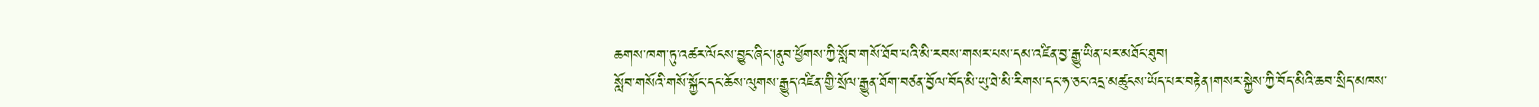ཆགས་ཁག་ཏུ་འཚར་ལོངས་བྱུང་ཞིང།ནུབ་ཕྱོགས་ཀྱི་སློབ་གསོ་ཐོབ་པའི་མི་རབས་གསར་པས་དམ་འཛིན་བྱ་རྒྱུ་ཡིན་པར་མཐོང་ཐུབ།
སློབ་གསོའི་གསོ་སྐྱོང་དང་ཆོས་ལུགས་རྒྱུད་འཛིན་གྱི་སྲོལ་རྒྱུན་ཐོག་བཙན་བྱོལ་བོད་མི་ཡུ་ཐེ་མི་རིགས་དང་ཧ་ཅང་འདྲ་མཚུངས་ཡོད་པར་བརྟེན།གསར་སྐྱེས་ཀྱི་བོད་མིའི་ཆབ་སྲིད་མཁས་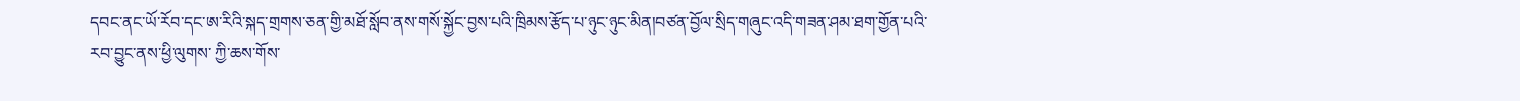དབང་ནང་ཡོ་རོབ་དང་ཨ་རིའི་སྐད་གྲགས་ཅན་གྱི་མཐོ་སློབ་ནས་གསོ་སྐྱོང་བྱས་པའི་ཁྲིམས་རྩོད་པ་ཉུང་ཉུང་མིན།བཙན་བྱོལ་སྲིད་གཞུང་འདི་གཟན་ཤམ་ཐག་གྱོན་པའི་རབ་བྱུང་ནས་ཕྱི་ལུགས་ ཀྱི་ཆས་གོས་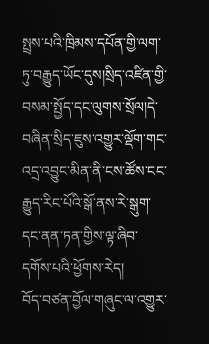སྤྲས་པའི་ཁྲིམས་དཔོན་གྱི་ལག་ཏུ་བརྒྱུད་ཡོང་དུས།སྲིད་འཛིན་གྱི་བསམ་སྤྱོད་དང་ལུགས་སྲོལ།དེ་བཞིན་སྲིད་ཇུས་འགྱུར་ལྡོག་གང་འདྲ་འབྱུང་མིན་ནི་ངས་ཚོས་ངང་རྒྱུད་རིང་པོའི་སྒོ་ནས་རེ་སྒུག་དང་ནན་ཏན་གྱིས་ལྟ་ཞིབ་དགོས་པའི་ཕྱོགས་རེད།
བོད་བཙན་བྱོལ་གཞུང་ལ་འགྱུར་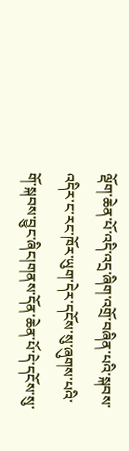ལྡོག་ཆེན་པོ་འདི་འདྲ་ཞིག་འགྲོ་བཞིན་པའི་སྐབས་འདིར་ང་རང་ཁོར་ཡུག་དེར་དངོས་སུ་ཞུགས་པའི་གོ་སྐབས་བྱུང་ཞིང།གནས་དོན་ཆེན་པོ་དེ་དངོས་སུ་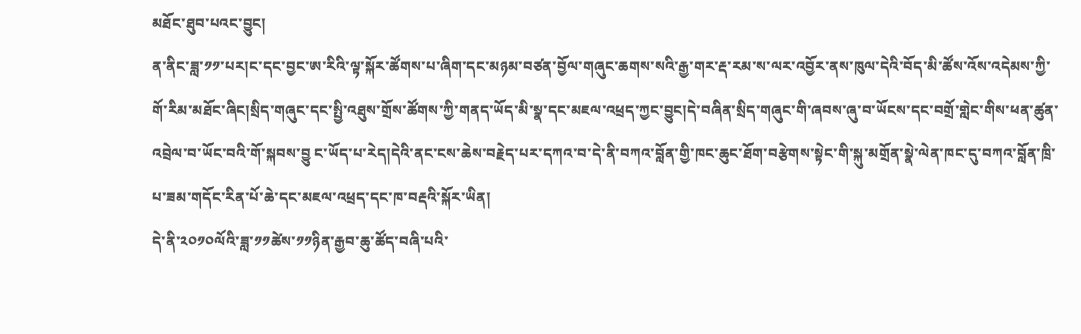མཐོང་ཐུབ་པའང་བྱུང།
ན་ནིང་ཟླ་༡༡་པར།ང་དང་བྱང་ཨ་རིའི་ལྟ་སྐོར་ཚོགས་པ་ཞིག་དང་མཉམ་བཙན་བྱོལ་གཞུང་ཆགས་སའི་རྒྱ་གར་རྡ་རམ་ས་ལར་འབྱོར་ནས་ཁུལ་དེའི་བོད་མི་ཚོས་འོས་འདེམས་ཀྱི་གོ་རིམ་མཐོང་ཞིང།སྲིད་གཞུང་དང་སྤྱི་འཐུས་གྲོས་ཚོགས་ཀྱི་གནད་ཡོད་མི་སྣ་དང་མཇལ་འཕྲད་ཀྱང་བྱུང།དེ་བཞིན་སྲིད་གཞུང་གི་ཞབས་ཞུ་བ་ཡོངས་དང་བགྲོ་གླེང་གིས་ཕན་ཚུན་འབྲེལ་བ་ཡོང་བའི་གོ་སྐབས་བྱུ ང་ཡོད་པ་རེད།དེའི་ནང་ངས་ཆེས་བརྗེད་པར་དཀའ་བ་དེ་ནི་བཀའ་བློན་གྱི་ཁང་ཆུང་ཐོག་བརྩེགས་སྟེང་གི་སྐུ་མགྲོན་སྣེ་ལེན་ཁང་དུ་བཀའ་བློན་ཁྲི་པ་ཟམ་གདོང་རིན་པོ་ཆེ་དང་མཇལ་འཕྲད་དང་ཁ་བརྡའི་སྐོར་ཡིན།
དེ་ནི་༢༠༡༠ལོའི་ཟླ་༡༡ཚེས་༡༡ཉིན་རྒྱབ་ཆུ་ཚོད་བཞི་པའི་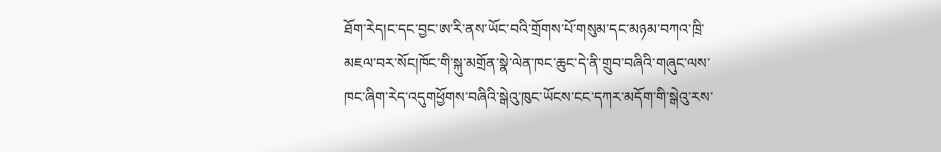ཐོག་རེད།ང་དང་བྱང་ཨ་རི་ནས་ཡོང་བའི་གྲོགས་པོ་གསུམ་དང་མཉམ་བཀའ་ཁྲི་མཇལ་བར་སོང།ཁོང་གི་སྐུ་མགྲོན་སྣེ་ལེན་ཁང་ཆུང་དེ་ནི་གྲུབ་བཞིའི་གཞུང་ལས་ཁང་ཞིག་རེད་འདུགཕྱོགས་བཞིའི་སྒེའུ་ཁུང་ཡོངས་ངང་དཀར་མདོག་གི་སྒེའུ་རས་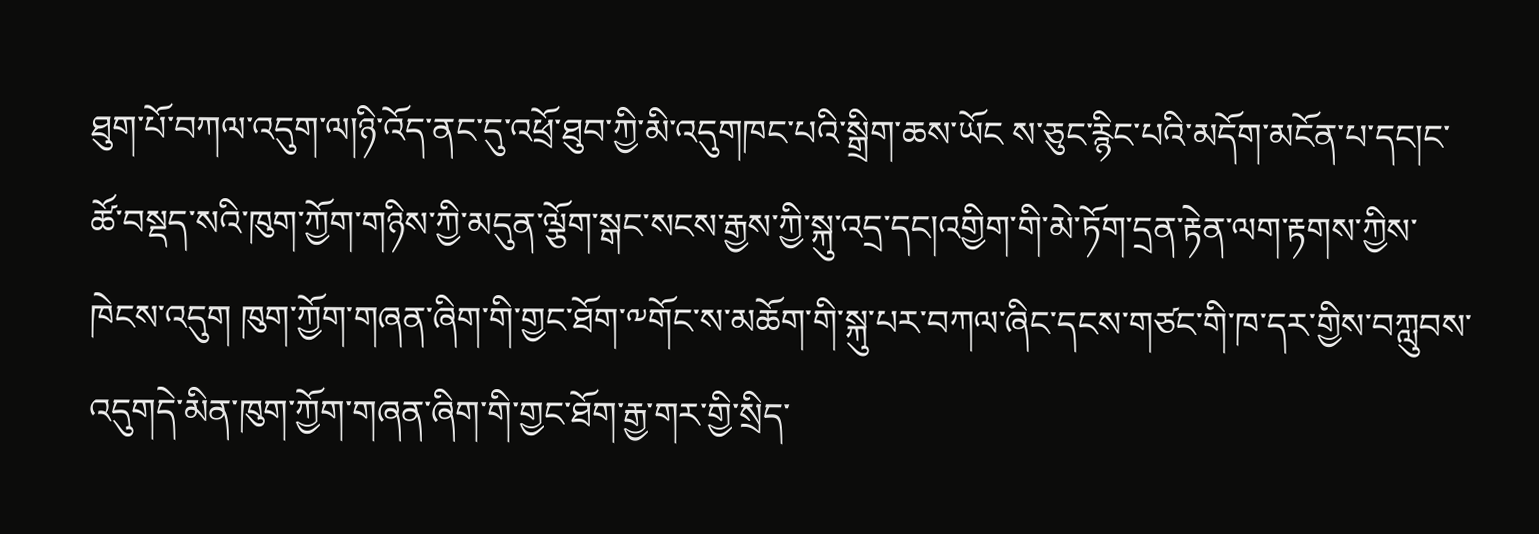ཐུག་པོ་བཀལ་འདུག་ལ།ཉི་འོད་ནང་དུ་འཕྲོ་ཐུབ་ཀྱི་མི་འདུགཁང་པའི་སྒྲིག་ཆས་ཡོང ས་ཅུང་རྙིང་པའི་མདོག་མངོན་པ་དང།ང་ཚོ་བསྡད་སའི་ཁུག་ཀྱོག་གཉིས་ཀྱི་མདུན་ལྕོག་སྒང་སངས་རྒྱས་ཀྱི་སྐུ་འདྲ་དང།འགྱིག་གི་མེ་ཏོག་དྲན་རྟེན་ལག་རྟགས་ཀྱིས་ཁེངས་འདུག ཁུག་ཀྱོག་གཞན་ཞིག་གི་གྱང་ཐོག་༸གོང་ས་མཆོག་གི་སྐུ་པར་བཀལ་ཞིང་དངས་གཙང་གི་ཁ་དར་གྱིས་བཀླུབས་འདུགདེ་མིན་ཁུག་ཀྱོག་གཞན་ཞིག་གི་གྱང་ཐོག་རྒྱ་གར་གྱི་སྲིད་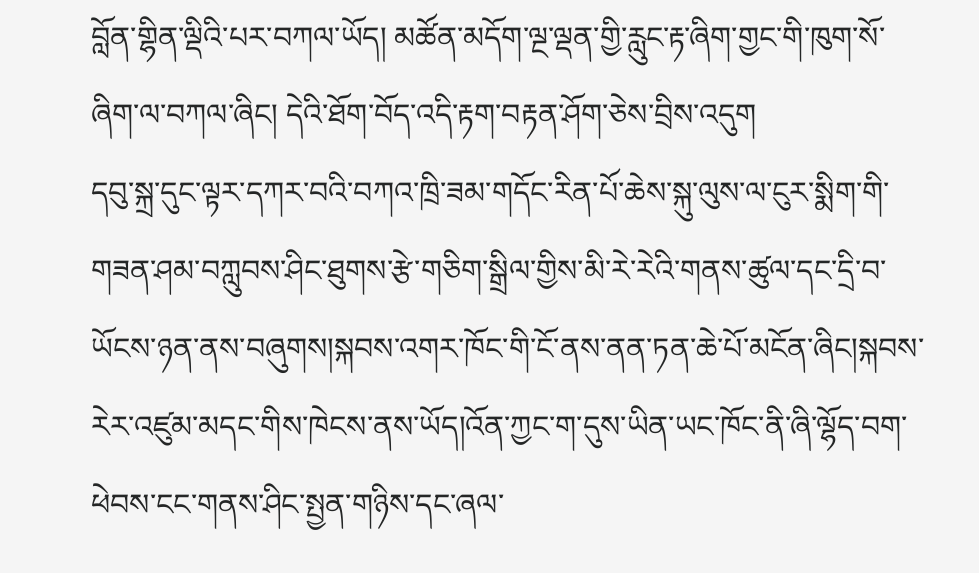བློན་གྷིན་ལྡིའི་པར་བཀལ་ཡོད། མཚོན་མདོག་ལྔ་ལྡན་གྱི་རླུང་རྟ་ཞིག་གྱང་གི་ཁུག་སོ་ཞིག་ལ་བཀལ་ཞིང། དེའི་ཐོག་བོད་འདི་རྟག་བརྟན་ཤོག་ཅེས་བྲིས་འདུག
དབུ་སྐྲ་དུང་ལྟར་དཀར་བའི་བཀའ་ཁྲི་ཟམ་གདོང་རིན་པོ་ཆེས་སྐུ་ལུས་ལ་ངུར་སྨིག་གི་གཟན་ཤམ་བཀླུབས་ཤིང་ཐུགས་རྩེ་གཅིག་སྒྲིལ་གྱིས་མི་རེ་རེའི་གནས་ཚུལ་དང་དྲི་བ་ཡོངས་ཉན་ནས་བཞུགས།སྐབས་འགར་ཁོང་གི་ངོ་ནས་ནན་ཏན་ཆེ་པོ་མངོན་ཞིང།སྐབས་རེར་འཛུམ་མདང་གིས་ཁེངས་ནས་ཡོད།འོན་ཀྱང་ག་དུས་ཡིན་ཡང་ཁོང་ནི་ཞི་ལྷོད་བག་ཕེབས་ངང་གནས་ཤིང་སྤྱན་གཉིས་དང་ཞལ་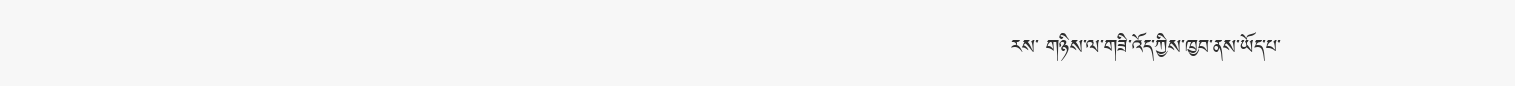རས་ གཉིས་ལ་གཟི་འོད་ཀྱིས་ཁྱབ་ནས་ཡོད་པ་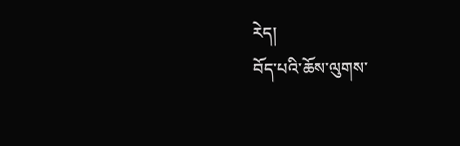རེད།
བོད་པའི་ཆོས་ལུགས་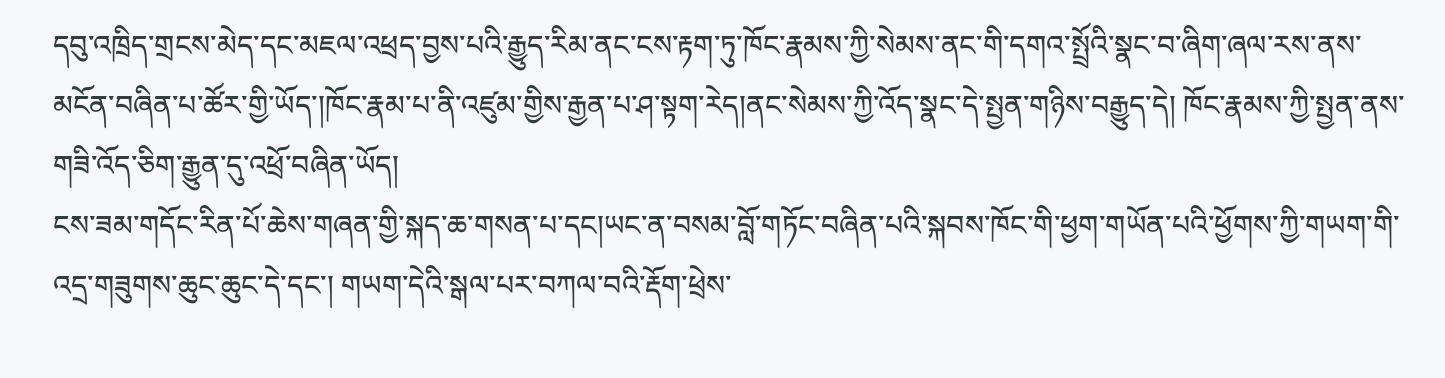དབུ་འཁྲིད་གྲངས་མེད་དང་མཇལ་འཕྲད་བྱས་པའི་རྒྱུད་རིམ་ནང་ངས་རྟག་ཏུ་ཁོང་རྣམས་ཀྱི་སེམས་ནང་གི་དགའ་སྤྲོའི་སྣང་བ་ཞིག་ཞལ་རས་ནས་མངོན་བཞིན་པ་ཚོར་གྱི་ཡོད་།ཁོང་རྣམ་པ་ནི་འཛུམ་གྱིས་རྒྱན་པ་ཤ་སྟག་རེད།ནང་སེམས་ཀྱི་འོད་སྣང་དེ་སྤྱན་གཉིས་བརྒྱུད་དེ། ཁོང་རྣམས་ཀྱི་སྤྱན་ནས་གཟི་འོད་ཅིག་རྒྱུན་དུ་འཕྲོ་བཞིན་ཡོད།
ངས་ཟམ་གདོང་རིན་པོ་ཆེས་གཞན་གྱི་སྐད་ཆ་གསན་པ་དང།ཡང་ན་བསམ་བློ་གཏོང་བཞིན་པའི་སྐབས་ཁོང་གི་ཕྱག་གཡོན་པའི་ཕྱོགས་ཀྱི་གཡག་གི་འདྲ་གཟུགས་ཆུང་ཆུང་དེ་དང་། གཡག་དེའི་སྒལ་པར་བཀལ་བའི་རྡོག་ཕྲེས་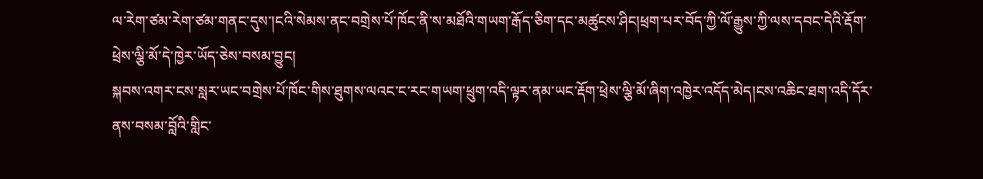ལ་རེག་ཙམ་རེག་ཙམ་གནང་དུས་།ངའི་སེམས་ནང་བགྲེས་པོ་ཁོང་ནི་ས་མཐོའི་གཡག་རྒོད་ཅིག་དང་མཚུངས་ཤིང།ཕྲག་པར་བོད་ཀྱི་ལོ་རྒྱུས་ཀྱི་ལས་དབང་དེའི་རྡོག་ཕྲེས་ལྕི་མོ་དེ་ཁྱེར་ཡོད་ཅེས་བསམ་བྱུང།
སྐབས་འགར་ངས་སླར་ཡང་བགྲེས་པོ་ཁོང་གིས་ཐུགས་ལའང་ང་རང་གཡག་ཕྲུག་འདི་ལྟར་ནམ་ཡང་རྡོག་ཕྲེས་ལྕི་མོ་ཞིག་འཁྱེར་འདོད་མེད།ངས་འཆིང་ཐག་འདི་དོར་ནས་བསམ་བློའི་གླིང་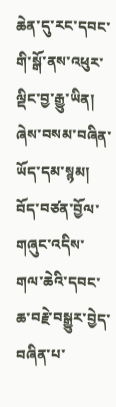ཆེན་དུ་རང་དབང་གི་སྒོ་ནས་འཕུར་ལྡིང་བྱ་རྒྱུ་ཡིན། ཞེས་བསམ་བཞིན་ཡོད་དམ་སྙམ།
བོད་བཙན་བྱོལ་གཞུང་འདིས་གལ་ཆེའི་དབང་ཆ་བརྗེ་བསྒྱུར་བྱེད་བཞིན་པ་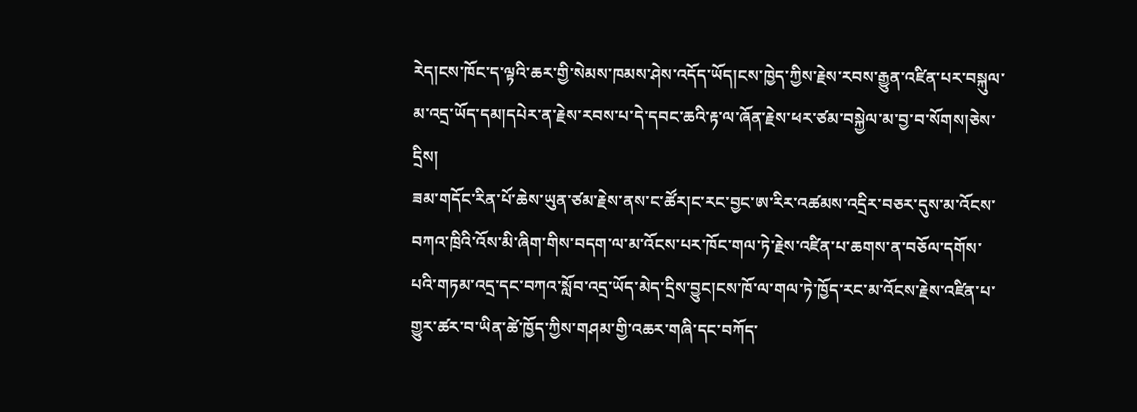རེད།ངས་ཁོང་ད་ལྟའི་ཆར་གྱི་སེམས་ཁམས་ཤེས་འདོད་ཡོད།ངས་ཁྱེད་ཀྱིས་རྗེས་རབས་རྒྱུན་འཛིན་པར་བསྐུལ་མ་འདྲ་ཡོད་དམ།དཔེར་ན་རྗེས་རབས་པ་དེ་དབང་ཆའི་རྟ་ལ་ཞོན་རྗེས་ཕར་ཙམ་བསྐྱེལ་མ་བྱ་བ་སོགས།ཅེས་དྲིས།
ཟམ་གདོང་རིན་པོ་ཆེས་ཡུན་ཙམ་རྗེས་ནས་ང་ཚོར།ང་རང་བྱང་ཨ་རིར་འཚམས་འདྲིར་བཅར་དུས་མ་འོངས་བཀའ་ཁྲིའི་འོས་མི་ཞིག་གིས་བདག་ལ་མ་འོངས་པར་ཁོང་གལ་ཏེ་རྗེས་འཛིན་པ་ཆགས་ན་བཅོལ་དགོས་པའི་གཏམ་འདྲ་དང་བཀའ་སློབ་འདྲ་ཡོད་མེད་དྲིས་བྱུང།ངས་ཁོ་ལ་གལ་ཏེ་ཁྱོད་རང་མ་འོངས་རྗེས་འཛིན་པ་གྱུར་ཚར་བ་ཡིན་ཚེ་ཁྱོད་ཀྱིས་གཤམ་གྱི་འཆར་གཞི་དང་བཀོད་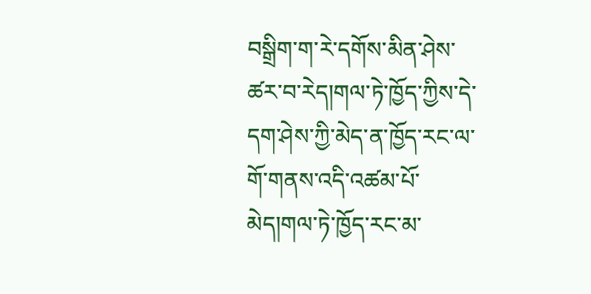བསྒྲིག་ག་རེ་དགོས་མིན་ཤེས་ཚར་བ་རེད།གལ་ཏེ་ཁྱོད་ཀྱིས་དེ་དག་ཤེས་ཀྱི་མེད་ན་ཁྱོད་རང་ལ་གོ་གནས་འདི་འཚམ་པོ་མེད།གལ་ཏེ་ཁྱོད་རང་མ་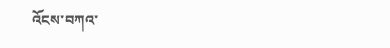འོངས་བཀའ་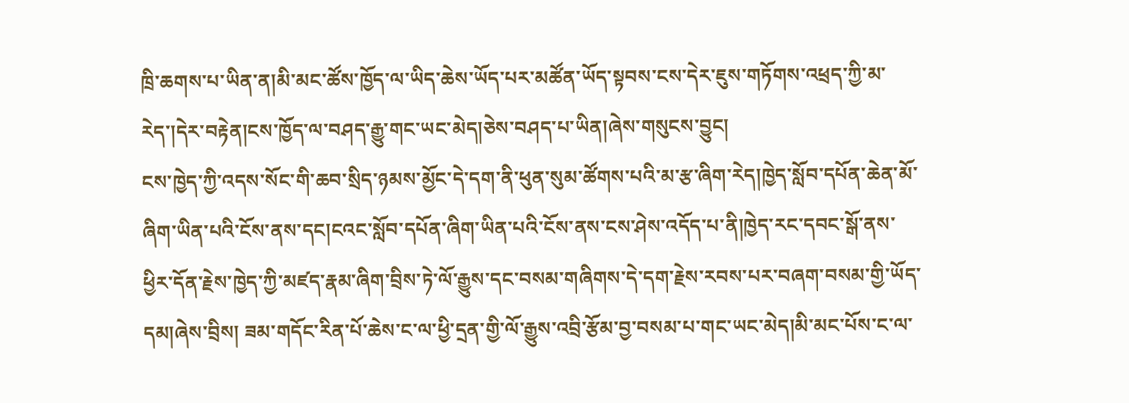ཁྲི་ཆགས་པ་ཡིན་ན།མི་མང་ཚོས་ཁྱོད་ལ་ཡིད་ཆེས་ཡོད་པར་མཚོན་ཡོད་སྟབས་ངས་དེར་ཇུས་གཏོགས་འཕྲད་ཀྱི་མ་རེད་།དེར་བརྟེན།ངས་ཁྱོད་ལ་བཤད་རྒྱུ་གང་ཡང་མེད།ཅེས་བཤད་པ་ཡིན།ཞེས་གསུངས་བྱུང།
ངས་ཁྱེད་ཀྱི་འདས་སོང་གི་ཆབ་སྲིད་ཉམས་མྱོང་དེ་དག་ནི་ཕུན་སུམ་ཚོགས་པའི་མ་རྩ་ཞིག་རེད།ཁྱེད་སློབ་དཔོན་ཆེན་མོ་ཞིག་ཡིན་པའི་ངོས་ནས་དང།ངའང་སློབ་དཔོན་ཞིག་ཡིན་པའི་ངོས་ནས་ངས་ཤེས་འདོད་པ་ནི།ཁྱེད་རང་དབང་སྒོ་ནས་ཕྱིར་དོན་རྗེས་ཁྱེད་ཀྱི་མཛད་རྣམ་ཞིག་བྲིས་ཏེ་ལོ་རྒྱུས་དང་བསམ་གཞིགས་དེ་དག་རྗེས་རབས་པར་བཞག་བསམ་གྱི་ཡོད་དམ།ཞེས་བྲིས། ཟམ་གདོང་རིན་པོ་ཆེས་ང་ལ་ཕྱི་དྲན་གྱི་ལོ་རྒྱུས་འབྲི་རྩོམ་བྱ་བསམ་པ་གང་ཡང་མེད།མི་མང་པོས་ང་ལ་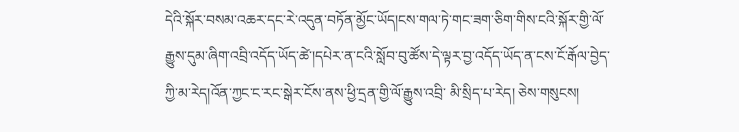དེའི་སྐོར་བསམ་འཆར་དང་རེ་འདུན་བཏོན་མྱོང་ཡོད།ངས་གལ་ཏེ་གང་ཟག་ཅིག་གིས་ངའི་སྐོར་གྱི་ལོ་རྒྱུས་དུམ་ཞིག་འབྲི་འདོད་ཡོད་ཚེ་།དཔེར་ན་ངའི་སློབ་བུ་ཚོས་དེ་ལྟར་བྱ་འདོད་ཡོད་ན་ངས་ངོ་རྒོལ་བྱེད་ཀྱི་མ་རེད།འོན་ཀྱང་ང་རང་སྒེར་ངོས་ནས་ཕྱི་དྲན་གྱི་ལོ་རྒྱུས་འབྲི་ མི་སྲིད་པ་རེད། ཅེས་གསུངས།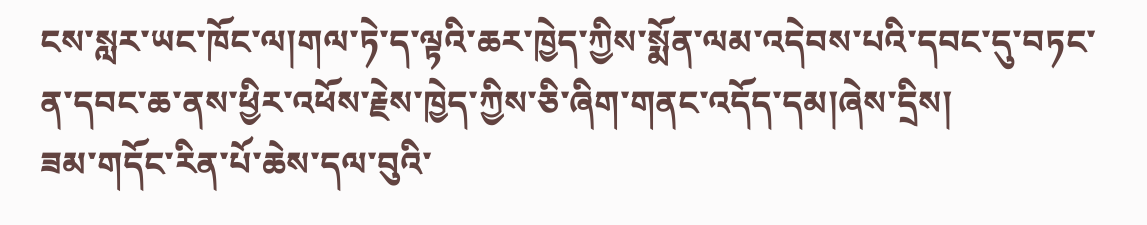ངས་སླར་ཡང་ཁོང་ལ།གལ་ཏེ་ད་ལྟའི་ཆར་ཁྱེད་ཀྱིས་སྨོན་ལམ་འདེབས་པའི་དབང་དུ་བཏང་ན་དབང་ཆ་ནས་ཕྱིར་འཕོས་རྗེས་ཁྱེད་ཀྱིས་ཅི་ཞིག་གནང་འདོད་དམ།ཞེས་དྲིས།
ཟམ་གདོང་རིན་པོ་ཆེས་དལ་བུའི་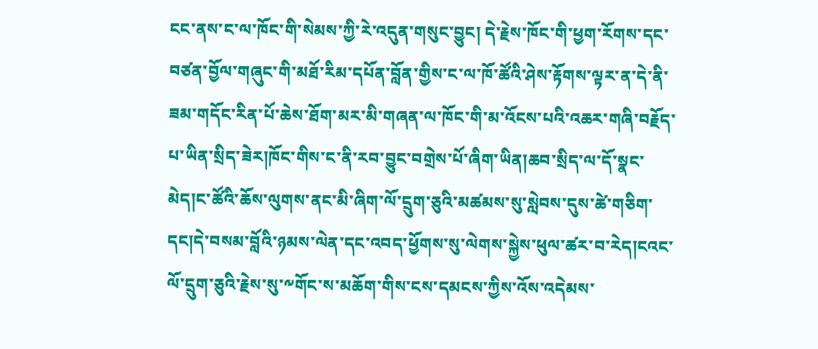ངང་ནས་ང་ལ་ཁོང་གི་སེམས་ཀྱི་རེ་འདུན་གསུང་བྱུང། དེ་རྗེས་ཁོང་གི་ཕྱག་རོགས་དང་བཙན་བྱོལ་གཞུང་གི་མཐོ་རིམ་དཔོན་བློན་གྱིས་ང་ལ་ཁོ་ཚོའི་ཤེས་རྟོགས་ལྟར་ན་དེ་ནི་ཟམ་གདོང་རིན་པོ་ཆེས་ཐོག་མར་མི་གཞན་ལ་ཁོང་གི་མ་འོངས་པའི་འཆར་གཞི་བརྗོད་པ་ཡིན་སྲིད་ཟེར།ཁོང་གིས་ང་ནི་རབ་བྱུང་བགྲེས་པོ་ཞིག་ཡིན།ཆབ་སྲིད་ལ་དོ་སྣང་མེད།ང་ཚོའི་ཆོས་ལུགས་ནང་མི་ཞིག་ལོ་དྲུག་ཅུའི་མཚམས་སུ་སླེབས་དུས་ཚེ་གཅིག་དང།དེ་བསམ་བློའི་ཉམས་ལེན་དང་འབད་ཕྱོགས་སུ་ལེགས་སྐྱེས་ཕུལ་ཚར་བ་རེད།ངའང་ལོ་དྲུག་ཅུའི་རྗེས་སུ་༸གོང་ས་མཆོག་གིས་ངས་དམངས་ཀྱིས་འོས་འདེམས་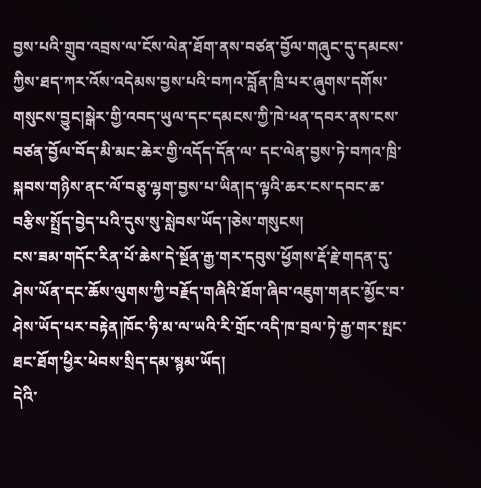བྱས་པའི་གྲུབ་འབྲས་ལ་ངོས་ལེན་ཐོག་ནས་བཙན་བྱོལ་གཞུང་དུ་དམངས་ཀྱིས་ཐད་ཀར་འོས་འདེམས་བྱས་པའི་བཀའ་བློན་ཁྲི་པར་ཞུགས་དགོས་གསུངས་བྱུང།སྒེར་གྱི་འབད་ཡུལ་དང་དམངས་ཀྱི་ཁེ་ཕན་དབར་ནས་ངས་བཙན་བྱོལ་བོད་མི་མང་ཆེར་གྱི་འདོད་དོན་ལ་ དང་ལེན་བྱས་ཏེ་བཀའ་ཁྲི་སྐབས་གཉིས་ནང་ལོ་བཅུ་ལྷག་བྱས་པ་ཡིན།ད་ལྟའི་ཆར་ངས་དབང་ཆ་བརྩིས་སྤྲོད་བྱེད་པའི་དུས་སུ་སླེབས་ཡོད་།ཅེས་གསུངས།
ངས་ཟམ་གདོང་རིན་པོ་ཆེས་དེ་སྔོན་རྒྱ་གར་དབུས་ཕྱོགས་རྡོ་རྗེ་གདན་དུ་ཤེས་ཡོན་དང་ཆོས་ལུགས་ཀྱི་བརྗོད་གཞིའི་ཐོག་ཞིབ་འཇུག་གནང་མྱོང་བ་ཤེས་ཡོད་པར་བརྟེན།ཁོང་ཧི་མ་ལ་ཡའི་རི་གྲོང་འདི་ཁ་བྲལ་ཏེ་རྒྱ་གར་སྤང་ཐང་ཐོག་ཕྱིར་ཕེབས་སྲིད་དམ་སྙམ་ཡོད།
དེའི་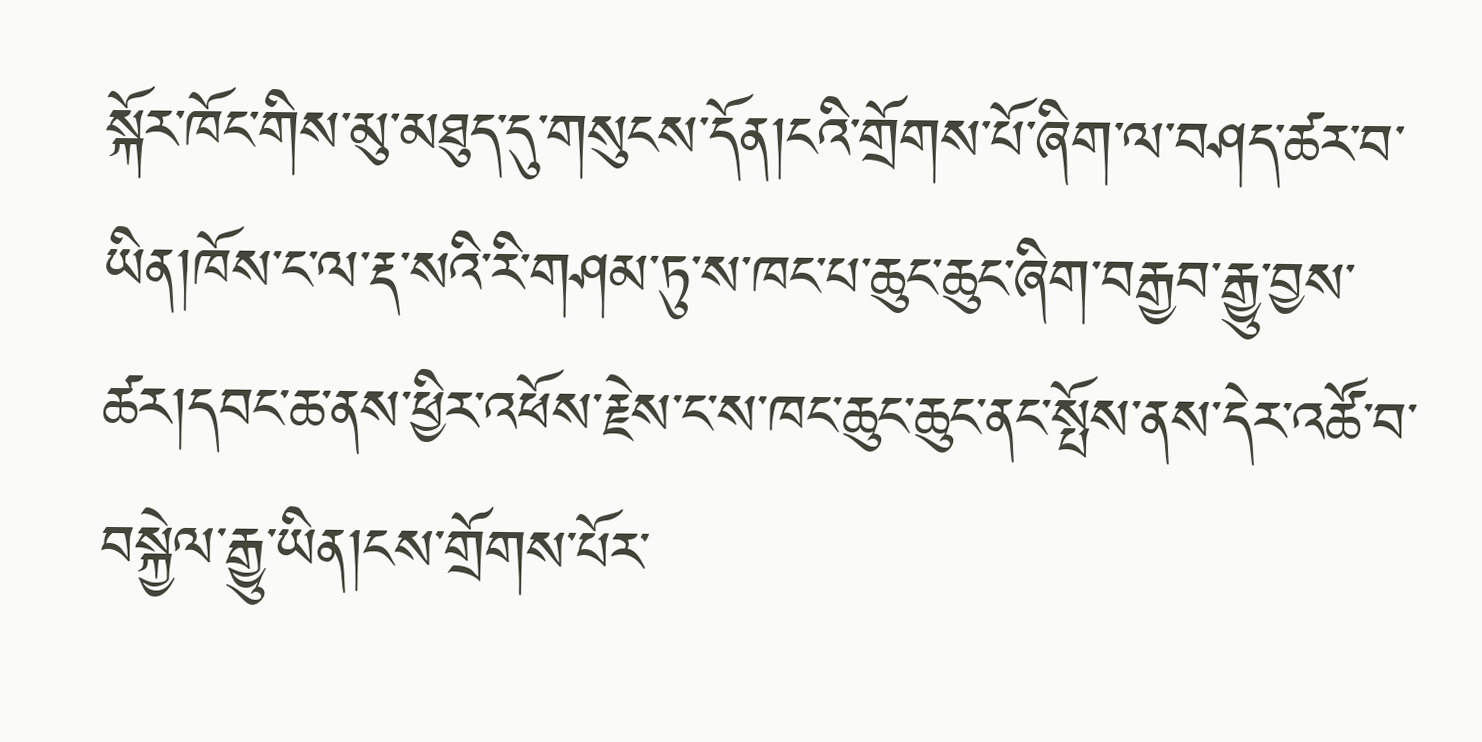སྐོར་ཁོང་གིས་མུ་མཐུད་དུ་གསུངས་དོན།ངའི་གྲོགས་པོ་ཞིག་ལ་བཤད་ཚར་བ་ཡིན།ཁོས་ང་ལ་རྡ་སའི་རི་གཤམ་ཏུ་ས་ཁང་པ་ཆུང་ཆུང་ཞིག་བརྒྱབ་རྒྱུ་བྱས་ཚར།དབང་ཆ་ནས་ཕྱིར་འཕོས་རྗེས་ང་ས་ཁང་ཆུང་ཆུང་ནང་སྤོས་ནས་དེར་འཚོ་བ་བསྐྱེལ་རྒྱུ་ཡིན།ངས་གྲོགས་པོར་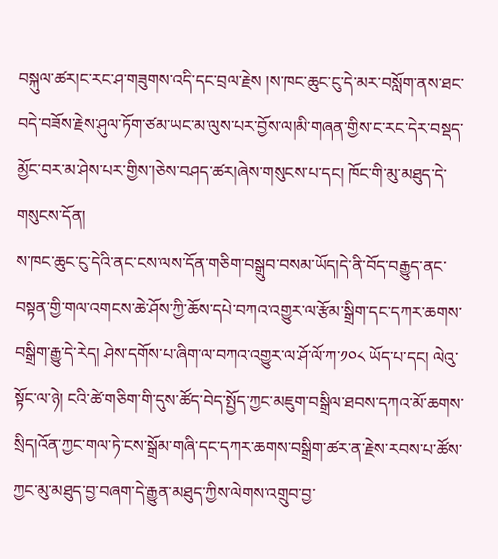བསྐུལ་ཚར།ང་རང་ཤ་གཟུགས་འདི་དང་བྲལ་རྗེས །ས་ཁང་ཆུང་ངུ་དེ་མར་བསློག་ནས་ཐང་བདེ་བཟོས་རྗེས་ཤུལ་ཏོག་ཙམ་ཡང་མ་ལུས་པར་བྱོས་ལ།མི་གཞན་གྱིས་ང་རང་དེར་བསྡད་མྱོང་བར་མ་ཤེས་པར་གྱིས་།ཅེས་བཤད་ཚར།ཞེས་གསུངས་པ་དང། ཁོང་གི་མུ་མཐུད་དེ་གསུངས་དོན།
ས་ཁང་ཆུང་ངུ་དེའི་ནང་ངས་ལས་དོན་གཅིག་བསྒྲུབ་བསམ་ཡོད།དེ་ནི་བོད་བརྒྱུད་ནང་བསྟན་གྱི་གལ་འགངས་ཆེ་ཤོས་ཀྱི་ཆོས་དཔེ་བཀའ་འགྱུར་ལ་རྩོམ་སྒྲིག་དང་དཀར་ཆགས་བསྒྲིག་རྒྱུ་དེ་རེད། ཤེས་དགོས་པ་ཞིག་ལ་བཀའ་འགྱུར་ལ་ཤོ་ལོ་ཀ་༡༠༨ ཡོད་པ་དང། ལེའུ་སྟོང་ལ་ཉེ། ངའི་ཚེ་གཅིག་གི་དུས་ཚོད་བེད་སྤྱོད་ཀྱང་མཇུག་བསྒྲིལ་ཐབས་དཀའ་མོ་ཆགས་སྲིད།འོན་ཀྱང་གལ་ཏེ་ངས་སྒྲོམ་གཞི་དང་དཀར་ཆགས་བསྒྲིག་ཚར་ན་རྗེས་རབས་པ་ཚོས་ཀྱང་མུ་མཐུད་བྱ་བཞག་དེ་རྒྱུན་མཐུད་ཀྱིས་ལེགས་འགྲུབ་བྱ་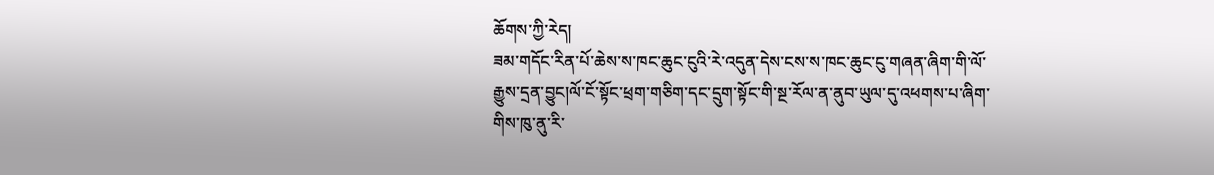ཆོགས་ཀྱི་རེད།
ཟམ་གདོང་རིན་པོ་ཆེས་ས་ཁང་ཆུང་ངུའི་རེ་འདུན་དེས་ངས་ས་ཁང་ཆུང་ངུ་གཞན་ཞིག་གི་ལོ་རྒྱུས་དྲན་བྱུང།ལོ་ངོ་སྟོང་ཕྲག་གཅིག་དང་དྲུག་སྟོང་གི་སྔ་རོལ་ན་ནུབ་ཡུལ་དུ་འཕགས་པ་ཞིག་གིས་ཁུ་ནུ་རི་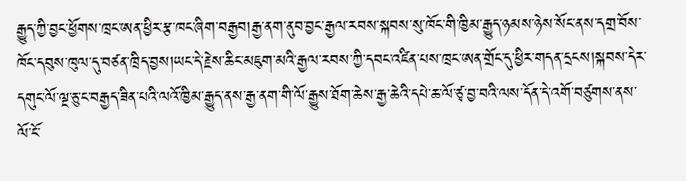རྒྱུད་ཀྱི་བྱང་ཕྱོགས་ཁྲང་ཨན་ཕྱིར་རྩ་ཁང་ཞིག་བརྒྱབ།རྒྱ་ནག་ནུབ་བྱང་རྒྱལ་རབས་སྐབས་སུ་ཁོང་གི་ཁྱིམ་རྒྱུད་ཉམས་ཉེས་སོང་ནས་དགྲ་བོས་ཁོང་དབུས་ཁུལ་དུ་བཙན་ཁྲིད་བྱས།ཡང་དེ་རྗེས་ཆིང་མཇུག་མའི་རྒྱལ་རབས་ཀྱི་དབང་འཛིན་པས་ཁྲང་ཨན་གྲོང་དུ་ཕྱིར་གདན་དྲངས།སྐབས་དེར་དགུང་ལོ་ལྔ་ཅུ་ང་བརྒྱད་ཟིན་པའི་ལའོ་ཁྱིམ་རྒྱུད་ནས་རྒྱ་ནག་གི་ལོ་རྒྱུས་ཐོག་ཆེས་རྒྱ་ཆེའི་དཔེ་ཆ་ལོ་ཙྭ་བྱ་བའི་ལས་དོན་དེ་འགོ་བཙུགས་ནས་ལོ་ངོ་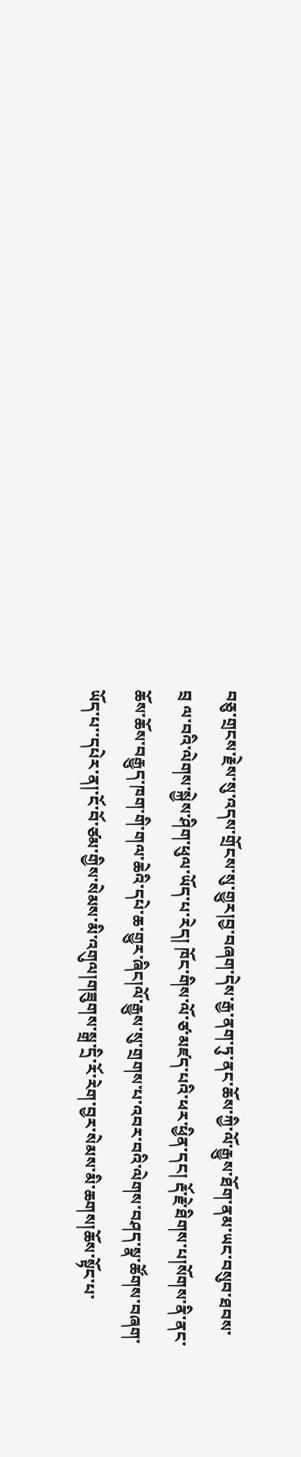བཅུ་གྲངས་རྗེས་སུ་འདས་གྲོངས་སུ་གྱུར།བྱ་བཞག་དེས་རྒྱ་ནག་ཏུ་ནང་ཆོས་ཀྱི་ལོ་རྒྱུས་ཐོག་ནམ་ཡང་བསུབ་ཐབས་བྲ ལ་བའི་ལེགས་སྐྱེས་ཤིག་ཕུལ་ཡོད་པ་རེད། ཁོང་གིས་ལོ་ཙ་མཛད་པའི་ཕར་ཕྱིན་དང། རྡོ་རྗེ་ཐིགས་པ།སོགས་ནི་ནང་ཆོས་ཆོས་བརྒྱུད་ཁག་གི་གལ་ཆེའི་དཔེ་ཆ་གྱུར་ཞིང།ལོ་རྒྱུས་སུ་གྲགས་པ་འབར་བའི་ལེགས་བཤད་སྣ་ཚོགས་བཞག་ཡོད་པ་་དཔེར་ན།་ངོ་བོ་ཙམ་གྱིས་སེམས་མི་འགུལ།གཟུགས་སྒྲ་དྲི་རོ་རེག་བྱར་སེམས་མི་ཆགས།ཆོས་སྟོང་པ་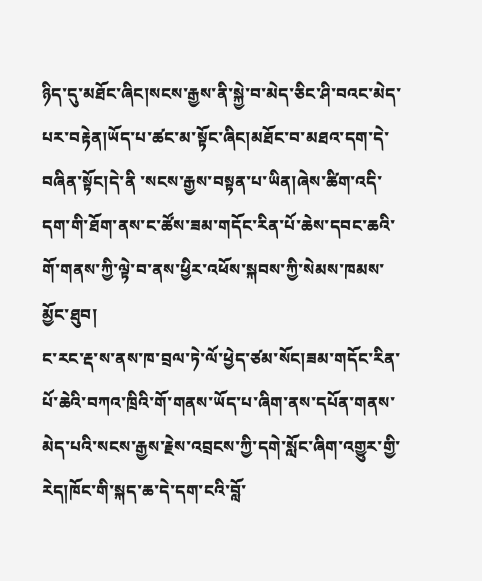ཉིད་དུ་མཐོང་ཞིང།སངས་རྒྱས་ནི་སྐྱེ་བ་མེད་ཅིང་ཤི་བའང་མེད་པར་བརྟེན།ཡོད་པ་ཚང་མ་སྟོང་ཞིང།མཐོང་བ་མཐའ་དག་དེ་བཞིན་སྟོང།དེ་ནི ་སངས་རྒྱས་བསྟན་པ་ཡིན།ཞེས་ཚིག་འདི་དག་གི་ཐོག་ནས་ང་ཚོས་ཟམ་གདོང་རིན་པོ་ཆེས་དབང་ཆའི་གོ་གནས་ཀྱི་ལྟེ་བ་ནས་ཕྱིར་འཕོས་སྐབས་ཀྱི་སེམས་ཁམས་མྱོང་ཐུབ།
ང་རང་རྡ་ས་ནས་ཁ་བྲལ་ཏེ་ལོ་ཕྱེད་ཙམ་སོང།ཟམ་གདོང་རིན་པོ་ཆེའི་བཀའ་ཁྲིའི་གོ་གནས་ཡོད་པ་ཞིག་ནས་དཔོན་གནས་མེད་པའི་སངས་རྒྱས་རྗེས་འབྲངས་ཀྱི་དགེ་སློང་ཞིག་འགྱུར་གྱི་རེད།ཁོང་གི་སྐད་ཆ་དེ་དག་ངའི་བློ་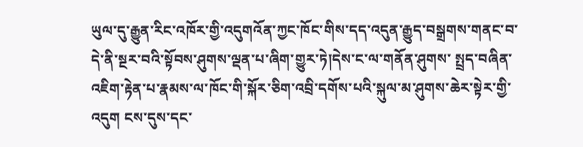ཡུལ་དུ་རྒྱུན་རིང་འཁོར་གྱི་འདུགའོན་ཀྱང་ཁོང་གིས་དད་འདུན་རྒྱུད་བསྒྲགས་གནང་བ་དེ་ནི་སྔར་བའི་སྟོབས་ཤུགས་ལྡན་པ་ཞིག་གྱུར་ཏེ།དེས་ང་ལ་གནོན་ཤུགས་ སྤྲད་བཞིན་འཇིག་རྟེན་པ་རྣམས་ལ་ཁོང་གི་སྐོར་ཅིག་འབྲི་དགོས་པའི་སྐུལ་མ་ཤུགས་ཆེར་སྟེར་གྱི་འདུག ངས་དུས་དང་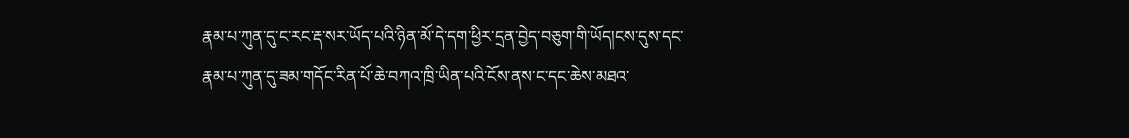རྣམ་པ་ཀུན་དུ་ང་རང་རྡ་སར་ཡོད་པའི་ཉིན་མོ་དེ་དག་ཕྱིར་དྲན་བྱེད་བཅུག་གི་ཡོད།ངས་དུས་དང་རྣམ་པ་ཀུན་དུ་ཟམ་གདོང་རིན་པོ་ཆེ་བཀའ་ཁྲི་ཡིན་པའི་ངོས་ནས་ང་དང་ཆེས་མཐའ་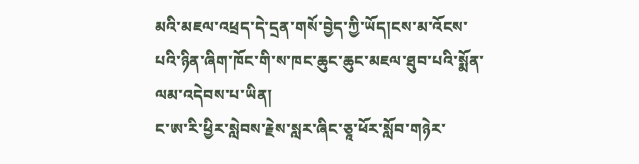མའི་མཇལ་འཕྲད་དེ་དྲན་གསོ་བྱེད་ཀྱི་ཡོད།ངས་མ་འོངས་པའི་ཉིན་ཞིག་ཁོང་གི་ས་ཁང་ཆུང་ཆུང་མཇལ་ཐུབ་པའི་སྨོན་ལམ་འདེབས་པ་ཡིན།
ང་ཨ་རི་ཕྱིར་སླེབས་རྗེས་སླར་ཞིང་ཅཱ་ཕོར་སློབ་གཉེར་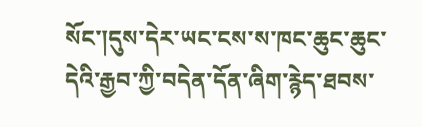སོང་།དུས་དེར་ཡང་ངས་ས་ཁང་ཆུང་ཆུང་དེའི་རྒྱབ་ཀྱི་བདེན་དོན་ཞིག་རྙེད་ཐབས་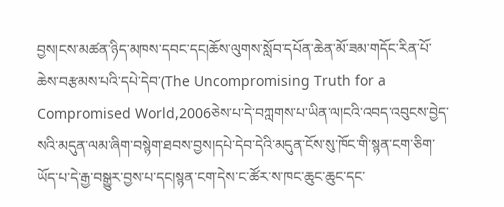བྱས།ངས་མཚན་ཉིད་མཁས་དབང་དང།ཆོས་ལུགས་སློབ་དཔོན་ཆེན་མོ་ཟམ་གདོང་རིན་པོ་ཆེས་བརྩམས་པའི་དཔེ་དེབ་(The Uncompromising Truth for a Compromised World,2006ཅེས་པ་དེ་བཀླགས་པ་ཡིན་ལ།ངའི་འབད་འབུངས་བྱེད་སའི་མདུན་ལམ་ཞིག་བསྙེག་ཐབས་བྱས།དཔེ་དེབ་དེའི་མདུན་ངོས་སུ་ཁོང་གི་སྙན་ངག་ཅིག་ཡོད་པ་དེ་རྒྱ་བསྒྱུར་བྱས་པ་དང།སྙན་ངག་དེས་ང་ཚོར་ས་ཁང་ཆུང་ཆུང་དང་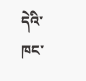དེའི་ཁང་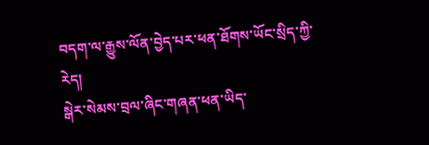བདག་ལ་རྒྱུས་ལོན་བྱེད་པར་ཕན་ཐོགས་ཡོང་སྲིད་ཀྱི་རེད།
སྒེར་སེམས་བྲལ་ཞིང་གཞན་ཕན་ཡིད་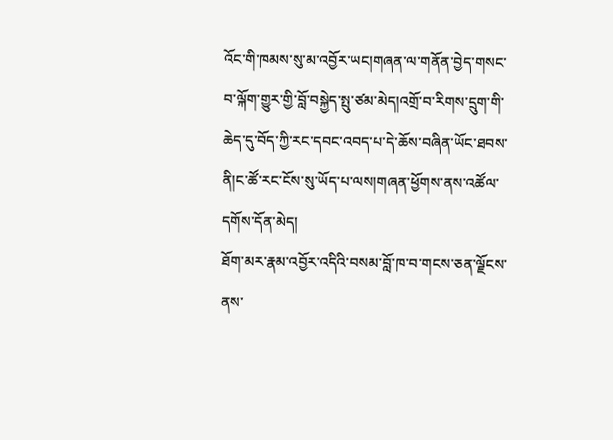འོང་གི་ཁམས་སུ་མ་འབྱོར་ཡང།གཞན་ལ་གནོན་བྱེད་གསང་བ་ལྐོག་གྱུར་གྱི་བློ་བསྐྱེད་སྤུ་ཙམ་མེད།འགྲོ་བ་རིགས་དྲུག་གི་ཆེད་དུ་བོད་ཀྱི་རང་དབང་འབད་པ་དེ་ཆོས་བཞིན་ཡོང་ཐབས་ནི།ང་ཚོ་རང་ངོས་སུ་ཡོད་པ་ལས།གཞན་ཕྱོགས་ནས་འཚོལ་དགོས་དོན་མེད།
ཐོག་མར་རྣམ་འབྱོར་འདིའི་བསམ་བློ་ཁ་བ་གངས་ཅན་ལྗོངས་ནས་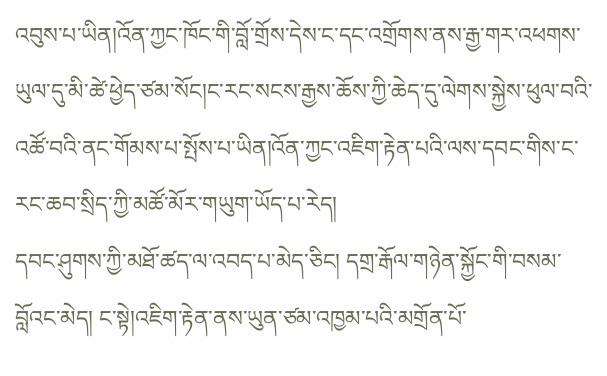འབུས་པ་ཡིན།འོན་ཀྱང་ཁོང་གི་བློ་གྲོས་དེས་ང་དང་འགྲོགས་ནས་རྒྱ་གར་འཕགས་ཡུལ་དུ་མི་ཚེ་ཕྱེད་ཙམ་སོང།ང་རང་སངས་རྒྱས་ཆོས་ཀྱི་ཆེད་དུ་ལེགས་སྐྱེས་ཕུལ་བའི་འཚོ་བའི་ནང་གོམས་པ་སྤོས་པ་ཡིན།འོན་ཀྱང་འཇིག་རྟེན་པའི་ལས་དབང་གིས་ང་རང་ཆབ་སྲིད་ཀྱི་མཚོ་མོར་གཡུག་ཡོད་པ་རེད།
དབང་ཤུགས་ཀྱི་མཐོ་ཚད་ལ་འབད་པ་མེད་ཅིང། དགྲ་རྒོལ་གཉེན་སྐྱོང་གི་བསམ་བློའང་མེད། ང་སྟེ།འཇིག་རྟེན་ནས་ཡུན་ཙམ་འཁྱམ་པའི་མགྲོན་པོ་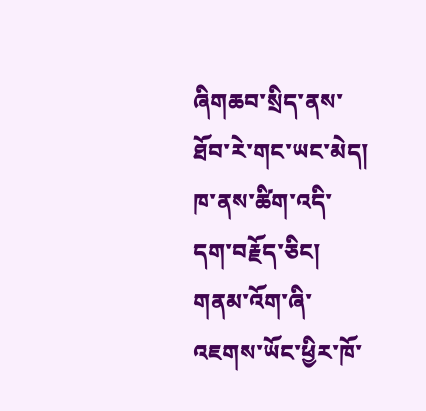ཞིགཆབ་སྲིད་ནས་ཐོབ་རེ་གང་ཡང་མེད། ཁ་ནས་ཚིག་འདི་དག་བརྗོད་ཅིང། གནམ་འོག་ཞི་འཇགས་ཡོང་ཕྱིར་ཁོ་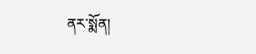ནར་སྨོན།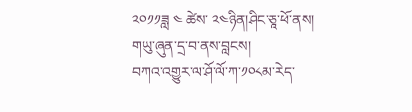༢༠༡༡ཟླ ༤ ཚེས་ ༢༤ཉིན།ཤིང་ཅཱ་ཕོ་ནས།
གཡུ་ཞུན་དྲ་བ་ནས་བླངས།
བཀའ་འགྱུར་ལ་ཤོ་ལོ་ཀ་༡༠༨མ་རེད་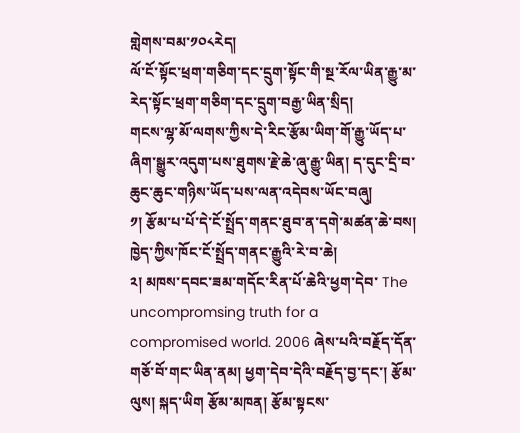གླེགས་བམ་༡༠༨རེད།
ལོ་ངོ་སྟོང་ཕྲག་གཅིག་དང་དྲུག་སྟོང་གི་སྔ་རོལ་ཡིན་རྒྱུ་མ་རེད་སྟོང་ཕྲག་གཅིག་དང་དྲུག་བརྒྱ་ཡིན་སྲིད།
གངས་ལྷ་མོ་ལགས་ཀྱིས་དེ་རིང་རྩོམ་ཡིག་གོ་རྒྱུ་ཡོད་པ་ཞིག་སྒྱུར་འདུག་པས་ཐུགས་རྗེ་ཆེ་ཞུ་རྒྱུ་ཡིན། ད་དུང་དྲི་བ་ཆུང་ཆུང་གཉིས་ཡོད་པས་ལན་འདེབས་ཡོང་བཞུ།
༡། རྩོམ་པ་པོ་དེ་ངོ་སྤྲོད་གནང་ཐུབ་ན་དགེ་མཚན་ཆེ་བས། ཁྱེད་ཀྱིས་ཁོང་ངོ་སྤྲོད་གནང་རྒྱུའི་རེ་བ་ཆེ།
༢། མཁས་དབང་ཟམ་གདོང་རིན་པོ་ཆེའི་ཕྱག་དེབ་ The uncompromsing truth for a compromised world. 2006 ཞེས་པའི་བརྗོད་དོན་གཅོ་བོ་གང་ཡིན་ནམ། ཕྱག་དེབ་དེའི་བརྗོད་བྱ་དང་། རྩོམ་ལུས། སྐད་ཡིག རྩོམ་མཁན། རྩོམ་སྟངས་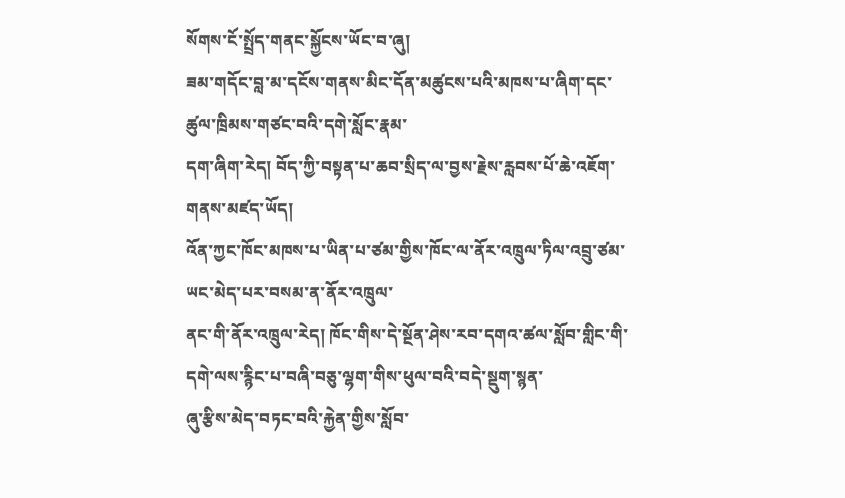སོགས་ངོ་སྤྲོད་གནང་སྐྱོངས་ཡོང་བ་ཞུ།
ཟམ་གདོང་བླ་མ་དངོས་གནས་མིང་དོན་མཚུངས་པའི་མཁས་པ་ཞིག་དང་ཚུལ་ཁྲིམས་གཙང་བའི་དགེ་སློང་རྣམ་
དག་ཞིག་རེད། བོད་ཀྱི་བསྟན་པ་ཆབ་སྲིད་ལ་བྱས་རྗེས་རླབས་པོ་ཆེ་འཇོག་གནས་མཛད་ཡོད།
འོན་ཀྱང་ཁོང་མཁས་པ་ཡིན་པ་ཙམ་གྱིས་ཁོང་ལ་ནོར་འཁྲུལ་ཏིལ་འབྲུ་ཙམ་ཡང་མེད་པར་བསམ་ན་ནོར་འཁྲུལ་
ནང་གི་ནོར་འཁྲུལ་རེད། ཁོང་གིས་དེ་སྔོན་ཤེས་རབ་དགའ་ཚལ་སློབ་གླིང་གི་དགེ་ལས་རྙིང་པ་བཞི་བཅུ་ལྷག་གིས་ཕུལ་བའི་བདེ་སྡུག་སྙན་
ཞུ་རྩིས་མེད་བཏང་བའི་རྐྱེན་གྱིས་སློབ་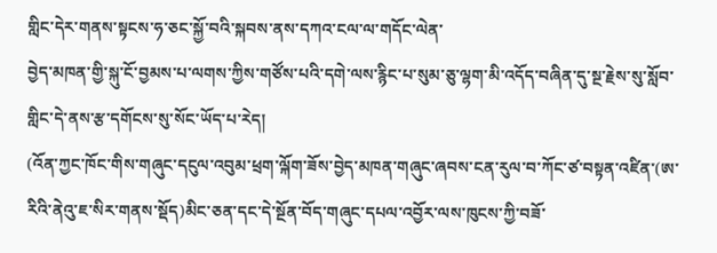གླིང་དེར་གནས་སྟངས་ཧ་ཅང་སྐྱོ་བའི་སྐབས་ནས་དཀའ་ངལ་ལ་གདོང་ལེན་
བྱེད་མཁན་གྱི་སྐུ་ངོ་བྱམས་པ་ལགས་ཀྱིས་གཙོས་པའི་དགེ་ལས་རྙིང་པ་སུམ་ཅུ་ལྷག་མི་འདོད་བཞིན་དུ་སྔ་རྗེས་སུ་སློབ་
གླིང་དེ་ནས་རྩ་དགོངས་སུ་སོང་ཡོད་པ་རེད།
(འོན་ཀྱང་ཁོང་གིས་གཞུང་དངུལ་འབུམ་ཕྲག་ལྐོག་ཟོས་བྱེད་མཁན་གཞུང་ཞབས་ངན་རུལ་བ་ཀོང་ཙ་བསྟན་འཛིན་(ཨ་རིའི་ནེའུ་ཇ་སིར་གནས་སྡོད)མིང་ཅན་དང་དེ་སྔོན་བོད་གཞུང་དཔལ་འབྱོར་ལས་ཁུངས་ཀྱི་བཟོ་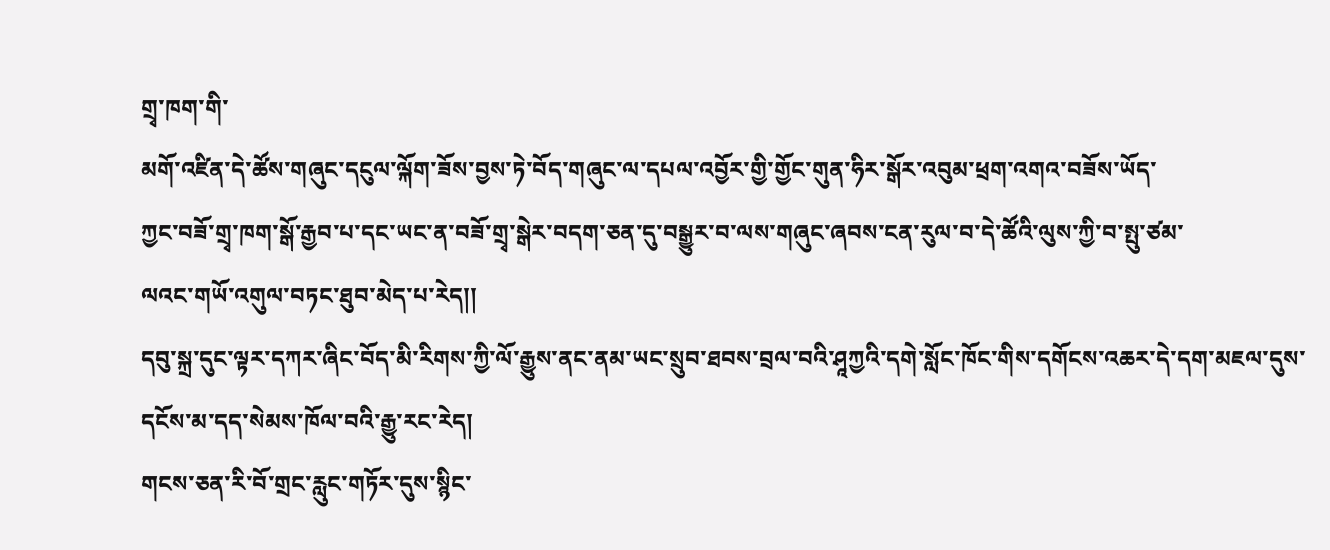གྲྭ་ཁག་གི་
མགོ་འཛིན་དེ་ཚོས་གཞུང་དངུལ་ལྐོག་ཟོས་བྱས་ཏེ་བོད་གཞུང་ལ་དཔལ་འབྱོར་གྱི་གྱོང་གུན་ཧིར་སྒོར་འབུམ་ཕྲག་འགའ་བཟོས་ཡོད་
ཀྱང་བཟོ་གྲྭ་ཁག་སྒོ་རྒྱབ་པ་དང་ཡང་ན་བཟོ་གྲྭ་སྒེར་བདག་ཅན་དུ་བསྒྱུར་བ་ལས་གཞུང་ཞབས་ངན་རུལ་བ་དེ་ཚོའི་ལུས་ཀྱི་བ་སྤུ་ཙམ་
ལའང་གཡོ་འགུལ་བཏང་ཐུབ་མེད་པ་རེད།།
དབུ་སྐྲ་དུང་ལྟར་དཀར་ཞིང་བོད་མི་རིགས་ཀྱི་ལོ་རྒྱུས་ནང་ནམ་ཡང་སྲུབ་ཐབས་བྲལ་བའི་ཤཱཀྱའི་དགེ་སློང་ཁོང་གིས་དགོངས་འཆར་དེ་དག་མཇལ་དུས་དངོས་མ་དད་སེམས་ཁོལ་བའི་རྒྱུ་རང་རེད།
གངས་ཅན་རི་བོ་གྲང་རླུང་གཏོར་དུས་སྙིང་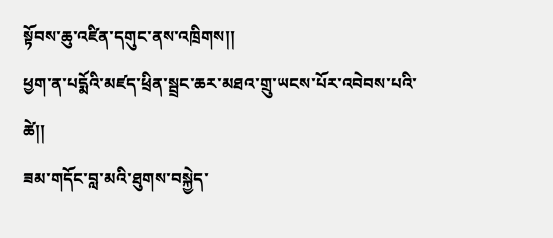སྟོབས་ཆུ་འཛིན་དགུང་ནས་འཁྲིགས།།
ཕྱག་ན་པདྨོའི་མཛད་ཕྲིན་སྦྲང་ཆར་མཐའ་གྲུ་ཡངས་པོར་འབེབས་པའི་ཚེ།།
ཟམ་གདོང་བླ་མའི་ཐུགས་བསྐྱེད་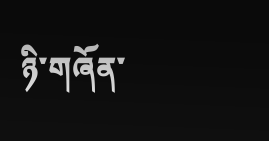ཉི་གཞོན་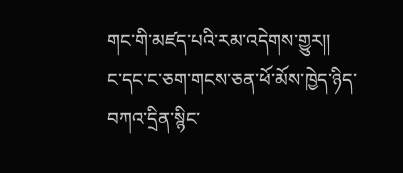གང་གི་མཛད་པའི་རམ་འདེགས་གྱུར།།
ང་དང་ང་ཅག་གངས་ཅན་ཕོ་མོས་ཁྱེད་ཉིད་བཀའ་དྲིན་སྙིང་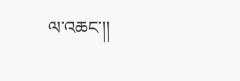ལ་འཆང་།།